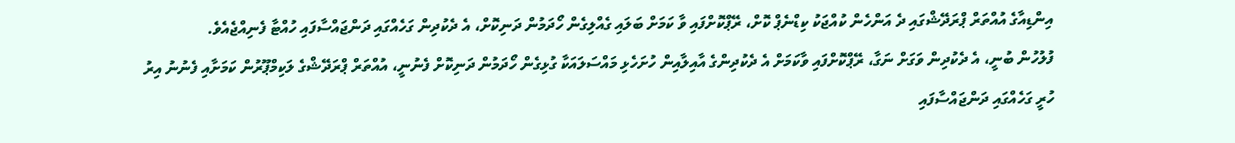އިންޑިއާގެ އުއްތަރް ޕްރަދޭޝްގައި ދެ އަންހެން ކުއްޖަކު ކިޑްނެޕް ކޮށް، ރޭޕްކޮށްފައި ވާ ކަމަށް ބަލައި ގެއްލިގެން ހޯދަމުން ދަނިކޮށް، އެ ދެކުދިން ގަހެއްގައި ދަންޖައްސާފައި ހުއްޓާ ފެނިއްޖެއެވެ.
ފުލުހުން ބުނީ، އެ ދެކުދިން ވަގަށް ނަގާ، ރޭޕްކޮށްފައި ވާކަމަށް އެ ދެކުދިންގެ އާއިލާއިން ހުށަހެޅި މައްސަލައަކާ ގުޅިގެން ހޯދަމުން ދަނިކޮށް ފެނުނީ، އުއްތަރް ޕްރަދޭޝްގެ ލަކިމްޕޫރުން ކަމަށާއި ފެނުނު އިރު ހުރީ ގަހެއްގައި ދަންޖައްސާފައި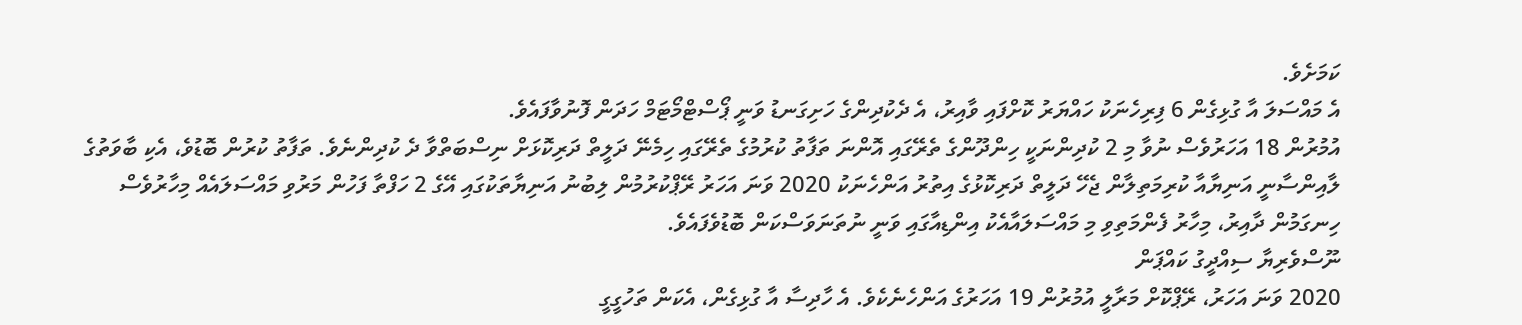ކަމަށެވެ.
އެ މައްސަލަ އާ ގުޅިގެން 6 ފިރިހެނަކު ހައްޔަރު ކޮށްފައި ވާއިރު، އެ ދެކުދިންގެ ހަށިގަނޑު ވަނީ ޕޯސްޓްމޯޓަމް ހަދަން ފޮނުވާފައެވެ.
އުމުރުން 18 އަހަރުވެސް ނުވާ މި 2 ކުދިންނަކީ ހިންދޫންގެ ތެރޭގައި އޮންނަ ތަފާތު ކުރުމުގެ ތެރޭގައި ހިމެނޭ ދަލީތް ދަރިކޮޅަށް ނިސްބަތްވާ ދެ ކުދިންނެވެ. ތަފާތު ކުރުން ބޮޑުވެ، އެކި ބާވަތުގެ ލާއިންސާނީ އަނިޔާއާ ކުރިމަތިލާން ޖެހޭ ދަލީތް ދަރިކޮޅުގެ އިތުރު އަންހެނަކު 2020 ވަނަ އަހަރު ރޭޕްކުރުމުން ލިބުނު އަނިޔާތަކުގައި އޭގެ 2 ހަފްތާ ފަހުން މަރުވި މައްސަލައެއް މިހާރުވެސް ހިނގަމުން ދާއިރު، މިހާރު ފެންމަތިވި މި މައްސަލައާއެކު އިންޑިއާގައި ވަނީ ނުތަނަވަސްކަން ބޮޑުވެފައެވެ.
ނޫސްވެރިޔާ ސިއްދީގު ކައްޕަން
2020 ވަނަ އަހަރު، ރޭޕްކޮށް މަރާލީ އުމުރުން 19 އަހަރުގެ އަންހެނެކެވެ. އެ ހާދިސާ އާ ގުޅިގެން، އެކަން ތަހުގީގީ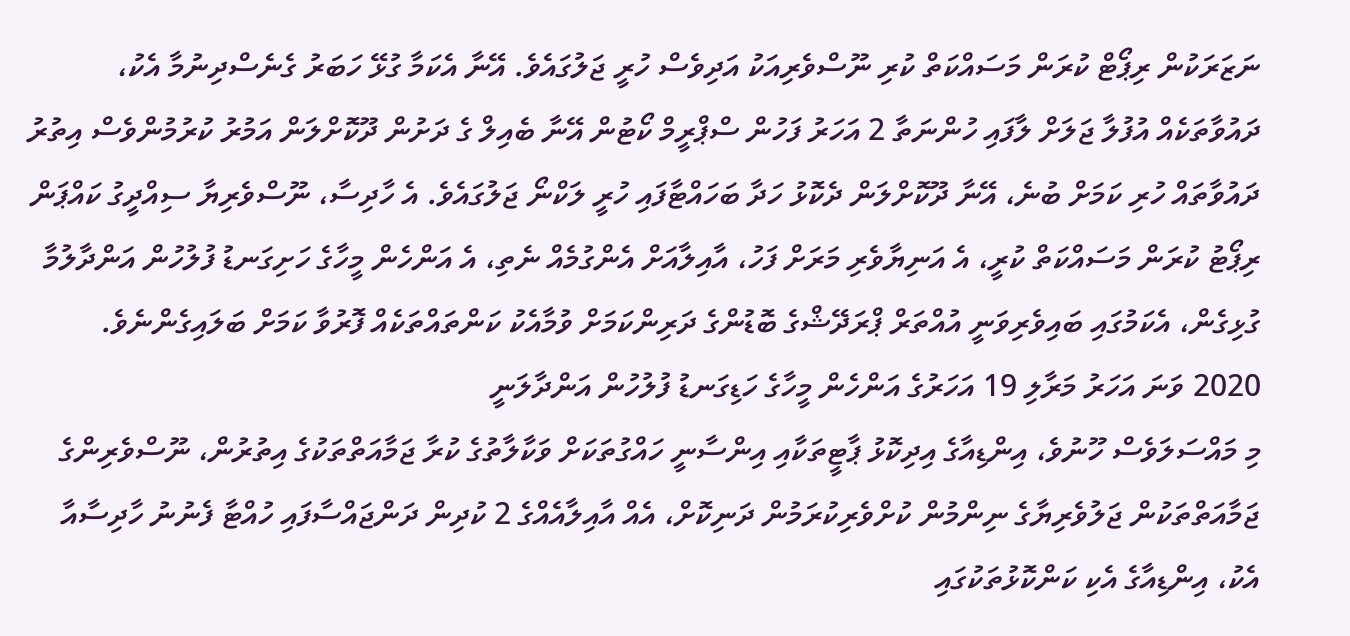ނަޒަރަކުން ރިޕޯޓް ކުރަން މަސައްކަތް ކުރި ނޫސްވެރިއަކު އަދިވެސް ހުރީ ޖަލުގައެވެ. އޭނާ އެކަމާ ގުޅޭ ހަބަރު ގެނެސްދިނުމާ އެކު، ދައުވާތަކެއް އުފުލާ ޖަލަށް ލާފައި ހުންނަތާ 2 އަހަރު ފަހުން ސްޕްރީމް ކޯޓުން އޭނާ ބެއިލް ގެ ދަށުން ދޫކޮށްލަން އަމުރު ކުރުމުންވެސް އިތުރު ދައުވާތައް ހުރި ކަމަށް ބުނެ، އޭނާ ދޫކޮށްލަން ދެކޮޅު ހަދާ ބަހައްޓާފައި ހުރީ ލަކްނޯ ޖަލުގައެވެ. އެ ހާދިސާ، ނޫސްވެރިޔާ ސިއްދީގު ކައްޕަން ރިޕޯޓު ކުރަން މަސައްކަތް ކުރީ، އެ އަނިޔާވެރި މަރަށް ފަހު، އާއިލާއަށް އެންގުމެއް ނެތި، އެ އަންހެން މީހާގެ ހަށިގަނޑު ފުލުހުން އަންދާލުމާ ގުޅިގެން، އެކަމުގައި ބައިވެރިވަނީ އުއްތަރް ޕްރަދޭޝްގެ ބޮޑުންގެ ދަރިންކަމަށް ވުމާއެކު ކަންތައްތަކެއް ފޮރުވާ ކަމަށް ބަލައިގެންނެވެ.
2020 ވަނަ އަހަރު މަރާލި 19 އަހަރުގެ އަންހެން މީހާގެ ހަޑިގަނޑު ފުލުހުން އަންދާލަނީ
މި މައްސަލަވެސް ހޫނުވެ، އިންޑިއާގެ އިދިކޮޅު ޕާޓީތަކާއި އިންސާނީ ހައްގުތަކަށް ވަކާލާތުގެ ކުރާ ޖަމާއަތްތަކުގެ އިތުރުން، ނޫސްވެރިންގެ ޖަމާއަތްތަކުން ޖަލުވެރިޔާގެ ނިންމުން ކުށްވެރިކުރަމުން ދަނިކޮށް، އެއް އާއިލާއެއްގެ 2 ކުދިން ދަންޖައްސާފައި ހުއްޓާ ފެނުނު ހާދިސާއާ އެކު، އިންޑިއާގެ އެކި ކަންކޮޅުތަކުގައި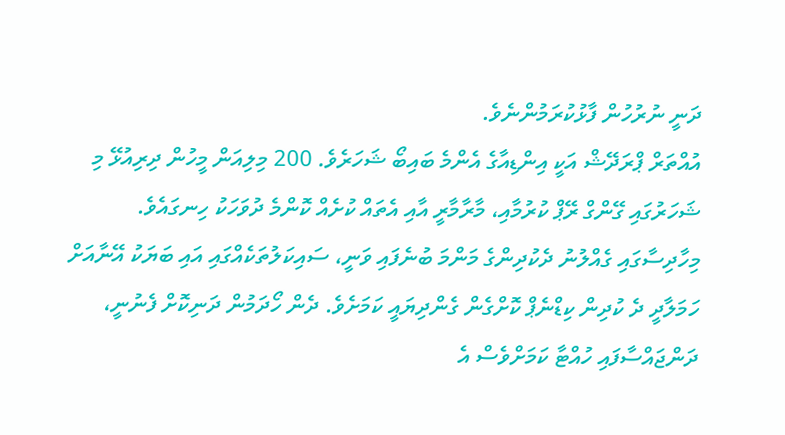ދަނީ ނުރުހުން ފާޅުކުރަމުންނެވެ.
އުއްތަރް ޕްރަދޭޝް އަކީ އިންޑިއާގެ އެންމެ ބައިބޯ ޝަހަރެވެ. 200 މިލިއަން މީހުން ދިރިއުޅޭ މި ޝަހަރުގައި ގޭންގް ރޭޕް ކުރުމާއި، މާރާމާރީ އާއި އެތައް ކުށެއް ކޮންމެ ދުވަހަކު ހިނގައެވެ.
މިހާދިސާގައި ގެއްލުނު ދެކުދިންގެ މަންމަ ބުނެފައި ވަނީ، ސައިކަލުތަކެއްގައި އައި ބަޔަކު އޭނާއަށް ހަމަލާދީ ދެ ކުދިން ކިޑްނެޕް ކޮށްގެން ގެންދިޔައީ ކަމަށެވެ. ދެން ހޯދަމުން ދަނިކޮށް ފެނުނީ، ދަންޖައްސާފައި ހުއްޓާ ކަމަށްވެސް އެ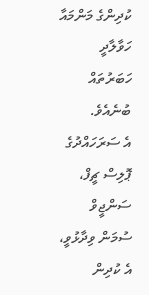ކުދިންގެ މަންމައާ ހަވާލާދީ ހަބަރުތައް ބުނެއެވެ.
އެ ސަރަހައްދުގެ ޕޮލިސް ޗީފް، ސަންޖީވް ސުމަން ވިދާޅުވީ، އެ ކުދިން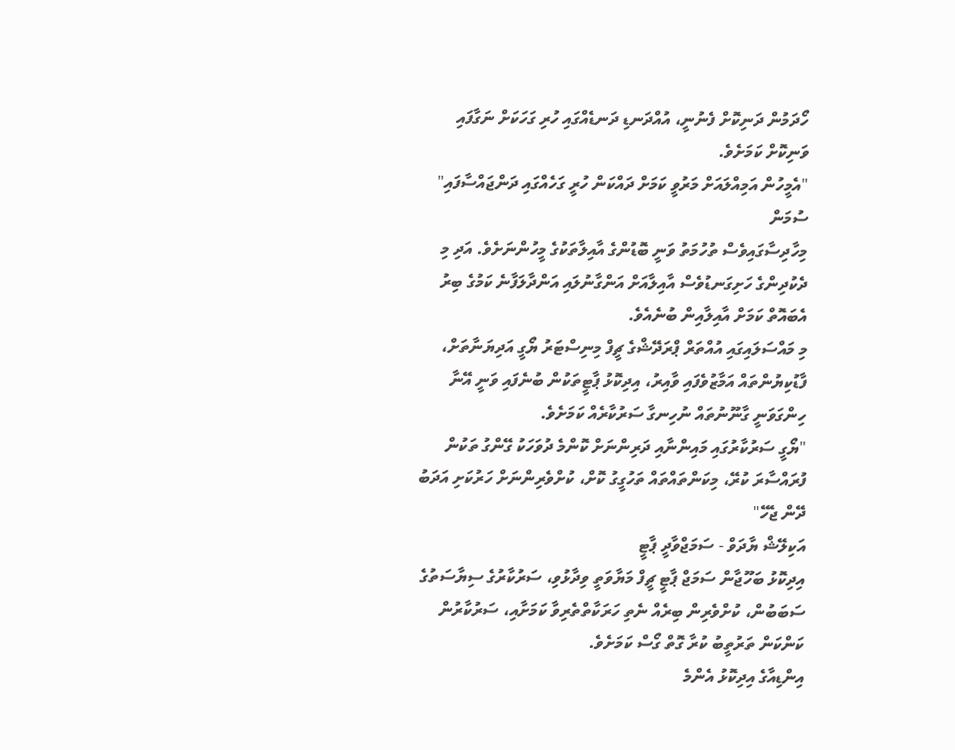ހޯދަމުން ދަނިކޮށް ފެނުނީ، އުއްދަނޑި ދަނޑެއްގައި ހުރި ގަހަކަށް ނަގާފައި ވަނިކޮށް ކަމަށެވެ.
"އެމީހުން އަމިއްލައަށް މަރުވީ ކަމަށް ދައްކަން ހުރީ ގަހެއްގައި ދަންޖައްސާފައި"
ސުމަން
މިހާދިސާގައިވެސް ތުހުމަތު ވަނީ ބޮޑުންގެ އާއިލާތަކުގެ މީހުންނަށެވެ. އަދި މި ދެކުދިންގެ ހަށިގަނޑުވެސް އާއިލާއަށް އަންގާނުލައި އަންދާލަފާނެ ކަމުގެ ބިރު އެބައޮތް ކަމަށް އާއިލާއިން ބުނެއެވެ.
މި މައްސަލައިގައި އުއްތަރް ޕްރަދޭޝްގެ ޗީފް މިނިސްޓަރު ޔޯގީ އަދިޔަނާތަށް، ފާޑުކިޔުންތައް އަމާޒުވެފައި ވާއިރު، އިދިކޮޅު ޕާޓީތަކުން ބުނެފައި ވަނީ އޭނާ ހިންގަވަނީ ގާނޫނުތައް ނުހިނގާ ސަރުކާރެއް ކަމަށެވެ.
"ޔޯގީ ސަރުކާރުގައި މައިންނާއި ދަރިންނަށް ކޮންމެ ދުވަހަކު ގޭންގު ތަކުން ފުރައްސާރަ ކުރޭ، މިކަންތައްތައް ތަހުގީގު ކޮށް، ކުށްވެރިންނަށް ހަރުކަށި އަދަބު ދޭން ޖެހޭ"
އަކިލޭޝް ޔާދަވް - ސަމަޖްވާދީ ޕާޓީ
އިދިކޮޅު ބަހޫޖާން ސަމަޖް ޕާޓީ ޗީފް މަޔާވަތީ ވިދާޅުވި، ސަރުކާރުގެ ސިޔާސަތުގެ ސަބަބުން، ކުށްވެރިން ބިރެއް ނެތި ހަރަކާތްތެރިވާ ކަމަށާއި، ސަރުކާރުން ކަންކަން ތަރުތީބު ކުރާ ގޮތް ގޯސް ކަމަށެވެ.
އިންޑިއާގެ އިދިކޮޅު އެންމެ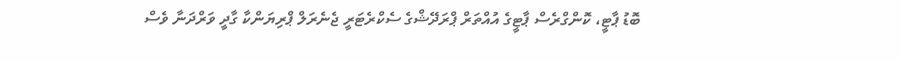ބޮޑު ޕާޓީ، ކޮންގްރެސް ޕާޓީގެ އުއްތަރް ޕްރަދޭޝްގެ ސެކްރެޓަރީ ޖެނެރަލް ޕްރިޔަންކާ ގާދީ ވަރްދަނާ ވެސް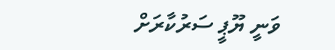ވަނީ ޔޫޕީ ސަރުކާރަށް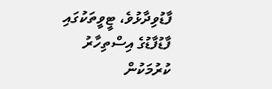ފާޑުވިދާޅުވެ، ޓީވީތަކުގައި ފާޑުފާޑުގެ އިސްތިހާރު ކުރުމަކުން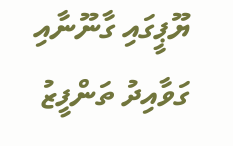ޔޫޕީގައި ގާނޫނާއި ގަވާއިދު ތަންފީޒު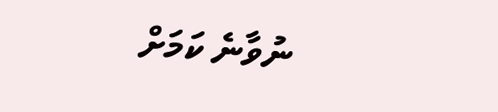ނުވާނެ ކަމަށް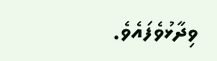ވިދާޅުވެފައެވެ.